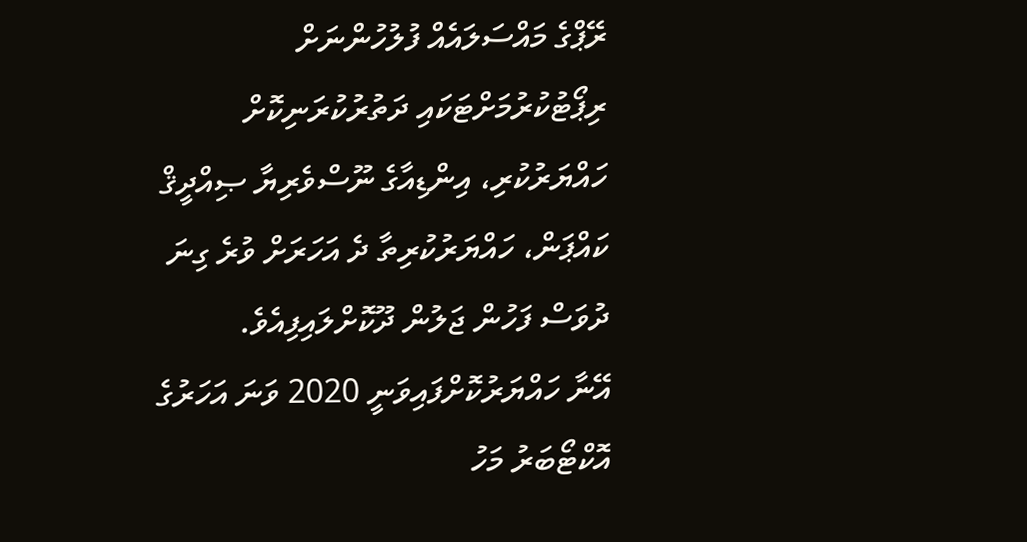ރޭޕްގެ މައްސަލައެއް ފުލުހުންނަށް ރިޕޯޓުކުރުމަށްޓަކައި ދަތުރުކުރަނިކޮށް ހައްޔަރުކުރި، އިންޑިއާގެ ނޫސްވެރިޔާ ޞިއްދީޤް ކައްޕަން، ހައްޔަރުކުރިތާ ދެ އަހަރަށް ވުރެ ގިނަ ދުވަސް ފަހުން ޖަލުން ދޫކޮށްލައިފިއެވެ.
އޭނާ ހައްޔަރުކޮށްފައިވަނީ 2020 ވަނަ އަހަރުގެ އޮކްޓޯބަރު މަހު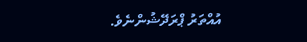އުއްތަރު ޕްރަދޭޝުންނެވެ.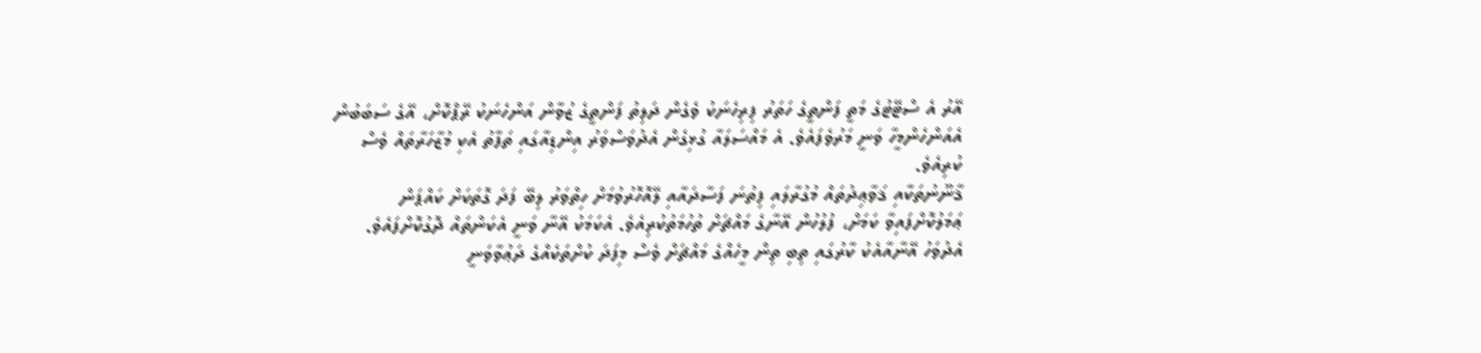އޭރު އެ ސްޓޭޓުގެ މަތީ ފަންތީގެ ހަތަރު ފިރިހެނަކު ވެގެން ދަލިތު ފަންތީގެ ޒުވާން އަންހެނަކު ރޭޕްކޮށް، އޭގެ ސަބަބުން އެއަންހެންމީހާ ވަނީ މަރުވެފައެވެ. އެ މައްސަލައާ ގުޅިގެން އެދުވަސްވަރު އިންޑިއާގައި ތަފާތު އެކި މުޒާހަރާތައް ވެސް ކުރިއެވެ.
ޤާނޫނުތަކާއި ޤަވާޢިދުތައް މުގުރާލައި ފިތުނަ ފަސާދައާއި ލޭއޮހޮރުވުމަށް ހިތްވަރު ލިބޭ ފަދަ ގޮތަކަށް ކައްޕަން ޢަމަލުކޮށްފައިވާ ކަމަށް، ފުލުހުން އޭނާގެ މައްޗަށް ތުހުމަތުކުރިއެވެ. އެކަމަކު އޭނާ ވަނީ އެކަންތައް ދޮގުކޮށްފައެވެ.
އެދުވަހު އޭނާއާއެކު ކާރުގައި ތިބި ތިން މީހެއްގެ މައްޗަށް ވެސް މިފަދަ ކުށްތަކެއްގެ ދަޢުވާވަނީ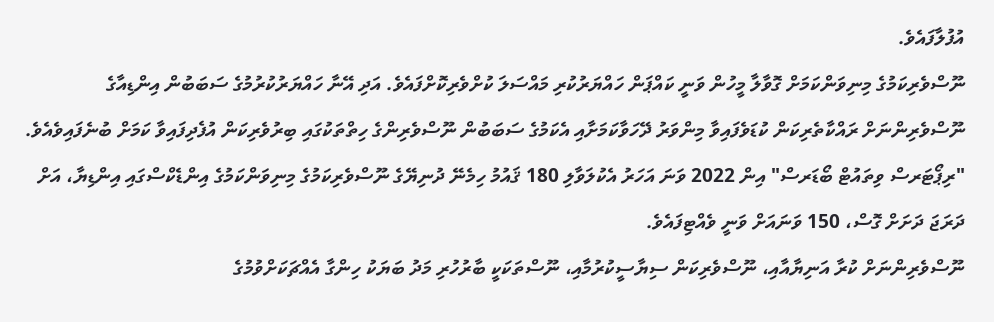އުފުލާފައެވެ.
ނޫސްވެރިކަމުގެ މިނިވަންކަމަށް ގޮވާލާ މީހުން ވަނީ ކައްޕަން ހައްޔަރުކުރި މައްސަލަ ކުށްވެރިކޮށްފައެވެ. އަދި އޭނާ ހައްޔަރުކުރުމުގެ ސަބަބުން އިންޑިއާގެ ނޫސްވެރިންނަށް ރައްކާތެރިކަން ކުޑަވެފައިވާ މިންވަރު ދޭހަވާކަމަށާއި އެކަމުގެ ސަބަބުން ނޫސްވެރިންގެ ހިތްތަކުގައި ބިރުވެރިކަން އުފެދިފައިވާ ކަމަށް ބުނެފައިވެއެވެ. "ރިޕޯޓަރސް ވިތައުޓް ބޯޑަރސް" އިން 2022 ވަނަ އަހަރު އެކުލަވާލި 180 ޤައުމު ހިމެނޭ ދުނިޔޭގެ ނޫސްވެރިކަމުގެ މިނިވަންކަމުގެ އިންޑެކްސްގައި އިންޑިޔާ، އަށް ދަރަޖަ ދަށަށް ގޮސް، 150 ވަނައަށް ވަނީ ވެއްޓިފައެވެ.
ނޫސްވެރިންނަށް ކުރާ އަނިޔާއާއި، ނޫސްވެރިކަން ސިޔާސީކުރުމާއި، ނޫސްތަކަކީ ބާރުހުރި މަދު ބަޔަކު ހިންގާ އެއްޗަކަށްވުމުގެ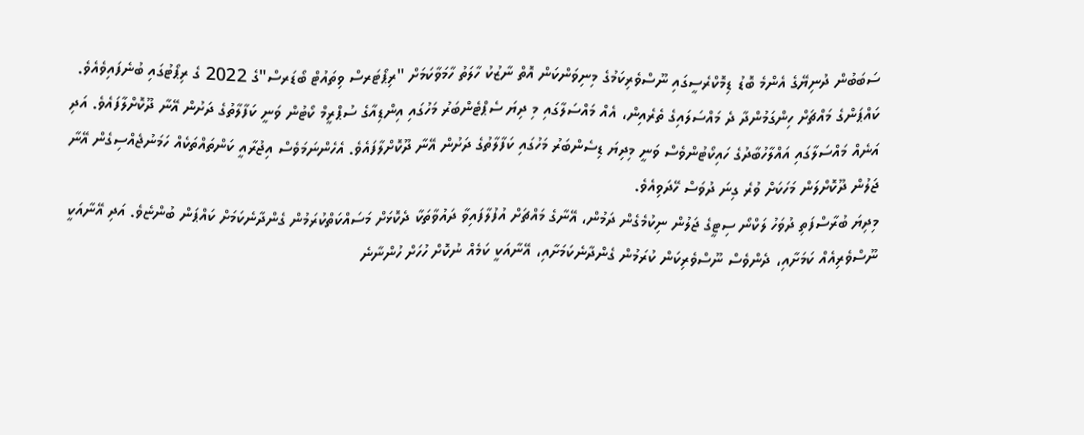ސަބަބުން ދުނިޔޭގެ އެންމެ ބޮޑު ޑިމޮކްރެސީގައި ނޫސްވެރިކަމުގެ މިނިވަންކަން އޮތް ނާޒުކު ހާލަތު ހާމަވާކަމަށް "ރިޕޯޓަރސް ވިތައުޓް ބޯޑަރސް"ގެ 2022 ގެ ރިޕޯޓުގައި ބުނެފައިވެއެވެ.
ކައްޕަންގެ މައްޗަށް ހިންގަމުންދާ ދެ މައްސަލައިގެ ތެރެއިން، އެއް މައްސަލާގައި މި ދިޔަ ސެޕްޓެންބަރު މަހުގައި އިންޑިއާގެ ސުޕްރީމް ކޯޓުން ވަނީ ކަފާލާތުގެ ދަށުން އޭނާ ދޫކޮށްލާފައެވެ. އަދި އަނެއް މައްސަލާގައި އައްލާހުބާދުގެ ހައިކޯޓުންވެސް ވަނީ މިދިޔަ ޑިސެންބަރު މަހުގައި ކަފާލާތުގެ ދަށުން އޭނާ ދޫކޮށްލާފައެވެ. އެހެންނަމަވެސް އިޖުރާއީ ކަންތައްތަކެއް ހަމަނުޖެއްސިގެން އޭނާ ޖަލުން ދޫކޮށްލަން މަހަކަށް ވުރެ ގިނަ ދުވަސް ހޭދަވިއެވެ.
މިދިޔަ ބުރާސްފަތި ދުވަހު ލަކްނޯ ސިޓީގެ ޖަލުން ނިކުމެގެން ދަމުން، އޭނާގެ މައްޗަށް އުފުލާފައިވާ ދައުވާތަކާ ދެކޮޅަށް މަސައްކަތްކުރަމުން ގެންދާނެކަމަށް ކައްޕަން ބުންޏެވެ. އަދި އޭނާއަކީ ނޫސްވެރިއެއް ކަމަށާއި، ދެންވެސް ނޫސްވެރިކަން ކުރަމުން ގެންދާނެކަމަށާއި، އޭނާއަކީ ކަމެއް ނުކޮށް ހުހަށް ހުންނާނެ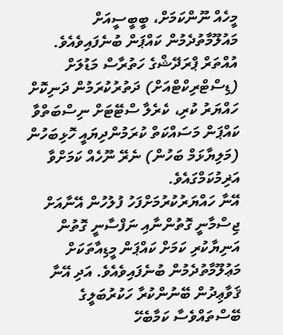މީހެއް ނޫންކަމަށް، ބީބީސީއަށް މައުލޫމާތުދެމުން ކައްޕަން ބުނެފައިވެއެވެ.
އުއްތަރް ޕްރަދޭޝްގެ ހަތުރާސް މަޑުލަށް (ޑިސްޓްރިކްޓްއަށް) ދަތުރުކުރަމުން ދަނިކޮށް ހައްޔަރު ކުރި، ކެރެލާ ސްޓޭޓަށް ނިސްބަތްވާ ކައްޕަން މަސައްކަތް ކުރަމުންދިޔައީ ހޮޅިބަހުން (މަލިޔާޅަމް ބަހުން) ނެރޭ ނޫހެއް ކަމަށްވާ އަޜިމުކަމްގައެވެ.
އޭނާ ހައްޔަރުކުރުމަށްފަހު ފުލުހުން އޭނާއަށް ޖިސްމާނީ ގޮތުންނާއި ނަފްސާނީ ގޮތުން އަނިޔާކުރި ކަމަށް ކައްޕަން މީޑިއާތަކަށް މަޢުލޫމާތުދެމުން ބުނެފައިވެއެވެ. އަދި އޭނާ ޤަވާޢިދުން ބޭނުންކުރާ ހަކުރުބަލީގެ ބޭސްތައްވެސާ ކަމާބެހޭ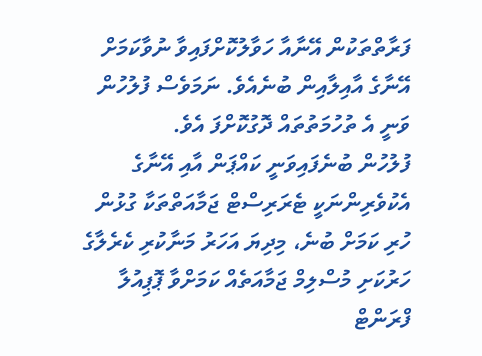ފަރާތްތަކުން އޭނާއާ ހަވާލުކޮށްފައިވާ ނުވާކަމަށް އޭނާގެ އާއިލާއިން ބުނެއެވެ. ނަމަވެސް ފުލުހުން ވަނީ އެ ތުހުމަތުތައް ދޮގުކޮށްފަ އެވެ.
ފުލުހުން ބުނެފައިވަނީ ކައްޕަން އާއި އޭނާގެ އެކުވެރިންނަކީ ޓެރަރިސްޓް ޖަމާއަތްތަކާ ގުޅުން ހުރި ކަމަށް ބުނެ، މިދިޔަ އަހަރު މަނާކުރި ކެރެލާގެ ހަރުކަށި މުސްލިމް ޖަމާއަތެއް ކަމަށްވާ ޕޮޕިއުލާ ފްރަންޓް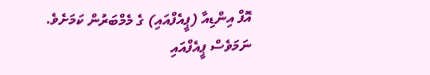އޮފް އިންޑިއާ (ޕީއެފްއައި) ގެ މެމްބަރުން ކަމަށެވެ. ނަމަވެސް ޕީއެފްއައި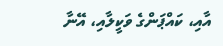އާއި، ކައްޕަންގެ ވަކީލާއި، އޭނާ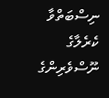ނިސްބަތްވާ ކެރެލާގެ ނޫސްވެރިންގެ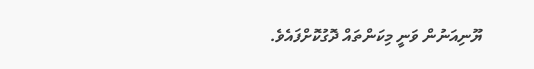ޔޫނިއަނުން ވަނީ މިކަންތައް ދޮގުކޮށްފައެވެ.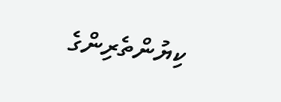ކިޔުންތެރިންގެ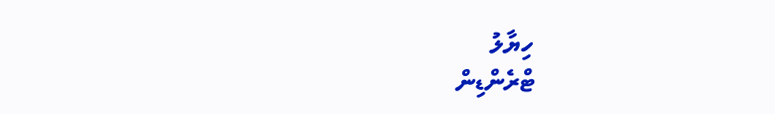ހިޔާލު
ޓްރެންޑިން